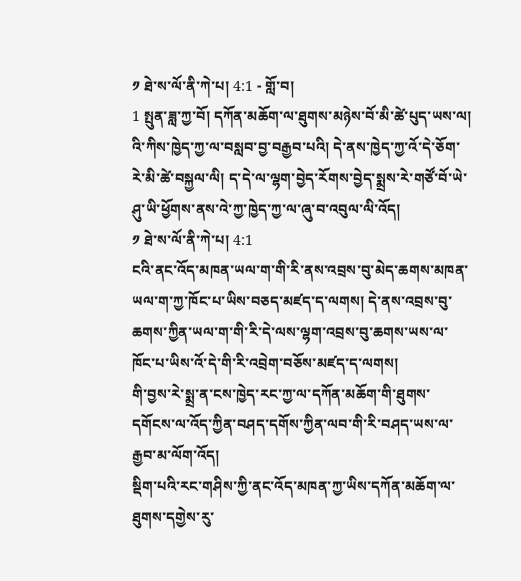༡ ཐེ་ས་ལོ་ནི་ཀེ་པ། 4:1 - གློ་བ།
1 སྤུན་ཟླ་ཀྱ་བོ། དཀོན་མཆོག་ལ་ཐུགས་མཉེས་བོ་མི་ཚེ་པུད་ཡས་ལ། འི་ཀིས་ཁྱེད་ཀྱ་ལ་བསླབ་བྱ་བརྒྱབ་པའི། དེ་ནས་ཁྱེད་ཀྱ་འོ་དེ་ཅོག་རེ་མི་ཚེ་བསྐྱལ་ལི། ད་དེ་ལ་ལྷག་བྱེད་རོགས་བྱེད་སྨྲས་རེ་གཙོ་བོ་ཡེ་ཤུ་ཡི་ཕྱོགས་ནས་འེ་ཀྱ་ཁྱེད་ཀྱ་ལ་ཞུ་བ་འབུལ་ལི་འོད།
༡ ཐེ་ས་ལོ་ནི་ཀེ་པ། 4:1
ངའི་ནང་འོད་མཁན་ཡལ་ག་གི་རི་ནས་འབྲས་བུ་མེད་ཆགས་མཁན་ཡལ་ག་ཀྱ་ཁོང་པ་ཡིས་བཅད་མཛད་ད་ལགས། དེ་ནས་འབྲས་བུ་ཆགས་ཀྱིན་ཡལ་ག་གི་རི་དེ་ལས་ལྷག་འབྲས་བུ་ཆགས་ཡས་ལ་ཁོང་པ་ཡིས་འོ་དེ་གི་རི་འབྲེག་བཅོས་མཛད་ད་ལགས།
གི་བྱས་རེ་སྨྲ་ན་ངས་ཁྱེད་རང་ཀྱ་ལ་དཀོན་མཆོག་གི་ཐུགས་དགོངས་ལ་འོད་ཀྱིན་བཤད་དགོས་ཀྱིན་ལབ་གི་རི་བཤད་ཡས་ལ་རྒྱབ་མ་ལོག་འོད།
སྡིག་པའི་རང་གཤིས་ཀྱི་ནང་འོད་མཁན་ཀྱ་ཡིས་དཀོན་མཆོག་ལ་ཐུགས་དགྱེས་རུ་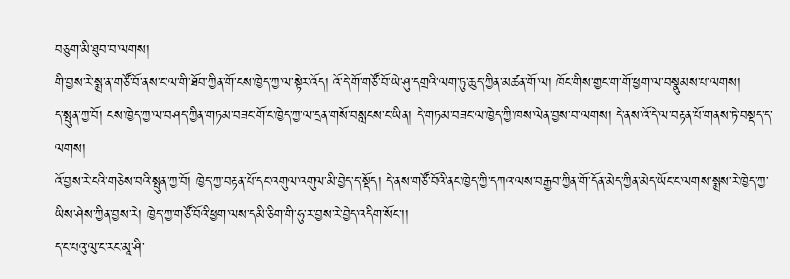བཅུག་མི་ཐུབ་བ་ལགས།
གི་བྱས་རེ་སྨྲ་ན་གཙོ་བོ་ནས་ང་ལ་གི་ཐོབ་ཀྱིན་གོ་ངས་ཁྱེད་ཀྱ་ལ་སྟེར་འོད། འོ་དེ་གོ་གཙོ་བོ་ཡེ་ཤུ་དགྲའི་ལག་ཏུ་ཆུད་ཀྱིན་མཚན་གོ་ལ། ཁོང་གིས་གྱང་ག་གོ་ཕྱག་ལ་བསྣུམས་པ་ལགས།
ད་སྤུན་ཀྱ་བོ། ངས་ཁྱེད་ཀྱ་ལ་བཤད་ཀྱིན་གཏམ་བཟང་གོ་ང་ཁྱེད་ཀྱ་ལ་དྲན་གསོ་བསླངས་ང་ཡིན། དེ་གཏམ་བཟང་ལ་ཁྱེད་ཀྱི་ཁས་ལེན་བྱས་བ་ལགས། དེ་ནས་འོ་དེ་ལ་བརྟན་པོ་གནས་ཏེ་བསྡད་ད་ལགས།
འོ་བྱས་རེ་ངའི་གཅེས་བའི་སྤུན་ཀྱ་བོ། ཁྱེད་ཀྱ་བརྟན་པོ་དང་འགུལ་འགུལ་མི་བྱེད་ད་སྡོད། དེ་ནས་གཙོ་བོའི་ནང་ཁྱེད་ཀྱི་དཀའ་ལས་བརྒྱབ་ཀྱིན་གོ་དོན་མེད་ཀྱིན་མེད་ཡོང་ང་ལགས་སྨྲས་རེ་ཁྱེད་ཀྱ་ཡིས་ཤེས་ཀྱིན་བྱས་རེ། ཁྱེད་ཀྱ་གཙོ་བོའི་ཕྱག་ལས་དམི་ཅིག་གི་ཧུ་ར་བྱས་རེ་བྱེད་འདིག་སོང་།།
ད་ང་པའུ་ལུ་ང་རང་མཱ་ཤི་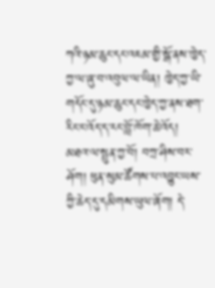ཀའི་ཉམ་ཆུང་དང་འཇམ་གྱི་སྒོ་ནས་ཁྱེད་ཀྱ་ལ་ཞུ་བ་འབུལ་ལ་ཡིན། ཁྱེད་ཀྱ་ཡི་གདོང་དུ་ཉམ་ཆུང་དང་ཁྱེད་ཀྱ་ནས་ཐག་རིང་ང་འོད་ད་རང་བློ་ཁོག་ཆེ་འོད།
མཐའ་ལ་སྤུན་ཀྱ་བོ། བཀྲ་ཤིས་བར་ཤོག། ཕུན་སུམ་ཚོགས་པ་འབྱུང་ཡས་ཀྱི་ཆེད་དུ་དམིགས་ཡུལ་ཞོག། དེ་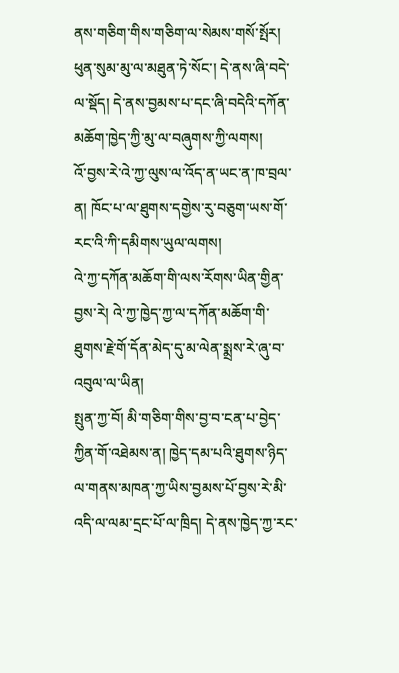ནས་གཅིག་གིས་གཅིག་ལ་སེམས་གསོ་སྤོར། ཕུན་སུམ་མུ་ལ་མཐུན་ཏེ་སོང་། དེ་ནས་ཞི་བདེ་ལ་སྡོད། དེ་ནས་བྱམས་པ་དང་ཞི་བདེའི་དཀོན་མཆོག་ཁྱེད་ཀྱི་མུ་ལ་བཞུགས་ཀྱི་ལགས།
འོ་བྱས་རེ་འེ་ཀྱ་ལུས་ལ་འོད་ན་ཡང་ན་ཁ་བྲལ་ན། ཁོང་པ་ལ་ཐུགས་དགྱེས་རུ་བཅུག་ཡས་གོ་རང་འི་ཀི་དམིགས་ཡུལ་ལགས།
འེ་ཀྱ་དཀོན་མཆོག་གི་ལས་རོགས་ཡིན་གྱིན་བྱས་རེ། འེ་ཀྱ་ཁྱེད་ཀྱ་ལ་དཀོན་མཆོག་གི་ཐུགས་རྗེ་གོ་དོན་མེད་དུ་མ་ལེན་སྨྲས་རེ་ཞུ་བ་འབུལ་ལ་ཡིན།
སྤུན་ཀྱ་བོ། མི་གཅིག་གིས་བྱ་བ་ངན་པ་བྱེད་ཀྱིན་གོ་འཐེམས་ན། ཁྱེད་དམ་པའི་ཐུགས་ཉིད་ལ་གནས་མཁན་ཀྱ་ཡིས་བྱམས་པོ་བྱས་རེ་མི་འདི་ལ་ལམ་དྲང་པོ་ལ་ཁྲིད། དེ་ནས་ཁྱེད་ཀྱ་རང་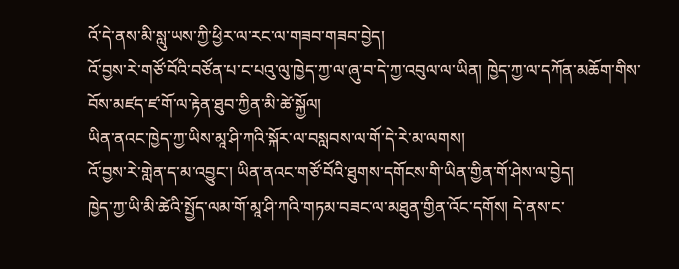འོ་དེ་ནས་མི་སླུ་ཡས་ཀྱི་ཕྱིར་ལ་རང་ལ་གཟབ་གཟབ་བྱེད།
འོ་བྱས་རེ་གཙོ་བོའི་བཙོན་པ་ང་པའུ་ལུ་ཁྱེད་ཀྱ་ལ་ཞུ་བ་དེ་ཀྱ་འབུལ་ལ་ཡིན། ཁྱེད་ཀྱ་ལ་དཀོན་མཆོག་གིས་བོས་མཛད་ཛ་གོ་ལ་རྟེན་ཐུབ་ཀྱིན་མི་ཚེ་སྐྱོལ།
ཡིན་ནའང་ཁྱེད་ཀྱ་ཡིས་མཱ་ཤི་ཀའི་སྐོར་ལ་བསླབས་ལ་གོ་དེ་རེ་མ་ལགས།
འོ་བྱས་རེ་གླེན་ད་མ་འབྱུང་། ཡིན་ནའང་གཙོ་བོའི་ཐུགས་དགོངས་གི་ཡིན་གྱིན་གོ་ཤེས་ལ་བྱེད།
ཁྱེད་ཀྱ་ཡི་མི་ཚེའི་སྤྱོད་ལམ་གོ་མཱ་ཤི་ཀའི་གཏམ་བཟང་ལ་མཐུན་གྱིན་འོང་དགོས། དེ་ནས་ང་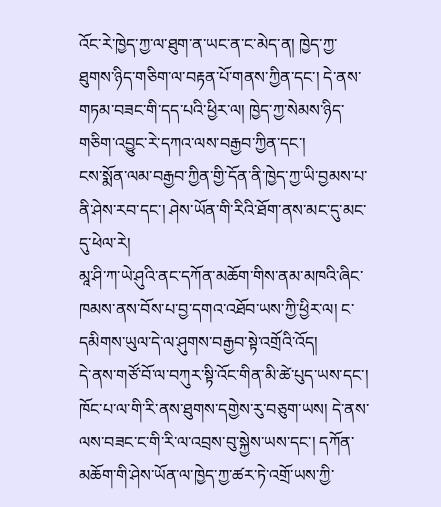འོང་རེ་ཁྱེད་ཀྱ་ལ་ཐུག་ན་ཡང་ན་ང་མེད་ན། ཁྱེད་ཀྱ་ཐུགས་ཉིད་གཅིག་ལ་བརྟན་པོ་གནས་ཀྱིན་དང་། དེ་ནས་གཏམ་བཟང་གི་དད་པའི་ཕྱིར་ལ། ཁྱེད་ཀྱ་སེམས་ཉིད་གཅིག་འབྱུང་རེ་དཀའ་ལས་བརྒྱབ་ཀྱིན་དང་།
ངས་སྨོན་ལམ་བརྒྱབ་ཀྱིན་གྱི་དོན་ནི་ཁྱེད་ཀྱ་ཡི་བྱམས་པ་ནི་ཤེས་རབ་དང་། ཤེས་ཡོན་གི་རིའི་ཐོག་ནས་མང་དུ་མང་དུ་ཕེལ་རེ།
མཱ་ཤི་ཀ་ཡེ་ཤུའི་ནང་དཀོན་མཆོག་གིས་ནམ་མཁའི་ཞིང་ཁམས་ནས་བོས་པ་བྱ་དགའ་འཐོབ་ཡས་ཀྱི་ཕྱིར་ལ། ང་དམིགས་ཡུལ་དེ་ལ་ཤུགས་བརྒྱབ་སྟེ་འགྲོའི་འོད།
དེ་ནས་གཙོ་བོ་ལ་བཀུར་སྟི་འོང་གིན་མི་ཚེ་པུད་ཡས་དང་། ཁོང་པ་ལ་གི་རི་ནས་ཐུགས་དགྱེས་རུ་བཅུག་ཡས། དེ་ནས་ལས་བཟང་ང་གི་རི་ལ་འབྲས་བུ་སྐྱེས་ཡས་དང་། དཀོན་མཆོག་གི་ཤེས་ཡོན་ལ་ཁྱེད་ཀྱ་ཚར་ཏེ་འགྲོ་ཡས་ཀྱི་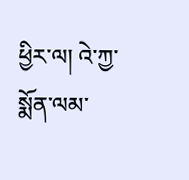ཕྱིར་ལ། འེ་ཀྱ་སྨོན་ལམ་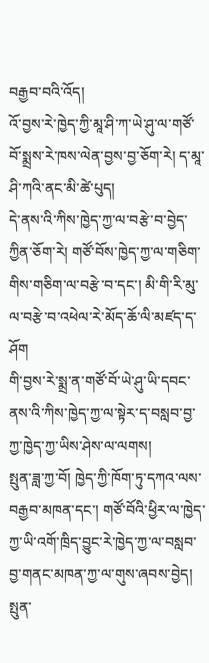བརྒྱབ་བའི་འོད།
འོ་བྱས་རེ་ཁྱེད་ཀྱི་མཱ་ཤི་ཀ་ཡེ་ཤུ་ལ་གཙོ་བོ་སྨྲས་རེ་ཁས་ལེན་བྱས་བྱ་ཅོག་རེ། ད་མཱ་ཤི་ཀའི་ནང་མི་ཚེ་པུད།
དེ་ནས་འི་ཀིས་ཁྱེད་ཀྱ་ལ་བརྩེ་བ་བྱེད་ཀྱིན་ཅོག་རེ། གཙོ་བོས་ཁྱེད་ཀྱ་ལ་གཅིག་གིས་གཅིག་ལ་བརྩེ་བ་དང་། མི་གི་རི་མུ་ལ་བརྩེ་བ་འཕེལ་རེ་མོད་ཆོ་ལི་མཛད་ད་ཤོག
གི་བྱས་རེ་སྨྲ་ན་གཙོ་བོ་ཡེ་ཤུ་ཡི་དབང་ནས་འི་ཀིས་ཁྱེད་ཀྱ་ལ་སྟེར་ད་བསླབ་བྱ་ཀྱ་ཁྱེད་ཀྱ་ཡིས་ཤེས་ལ་ལགས།
སྤུན་ཟླ་ཀྱ་བོ། ཁྱེད་ཀྱི་ཁོག་ཏུ་དཀའ་ལས་བརྒྱབ་མཁན་དང་། གཙོ་བོའི་ཕྱིར་ལ་ཁྱེད་ཀྱ་ཡི་འགོ་ཁྲིད་བྱུང་རེ་ཁྱེད་ཀྱ་ལ་བསླབ་བྱ་གནང་མཁན་ཀྱ་ལ་གུས་ཞབས་བྱེད།
སྤུན་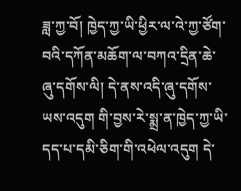ཟླ་ཀྱ་བོ། ཁྱེད་ཀྱ་ཡི་ཕྱིར་ལ་འེ་ཀྱ་ཙོག་བའི་དཀོན་མཆོག་ལ་བཀའ་དྲིན་ཆེ་ཞུ་དགོས་ལི། དེ་ནས་འདི་ཞུ་དགོས་ཡས་འདུག གི་བྱས་རེ་སྨྲ་ན་ཁྱེད་ཀྱ་ཡི་དད་པ་དམི་ཅིག་གི་འཕེལ་འདུག དེ་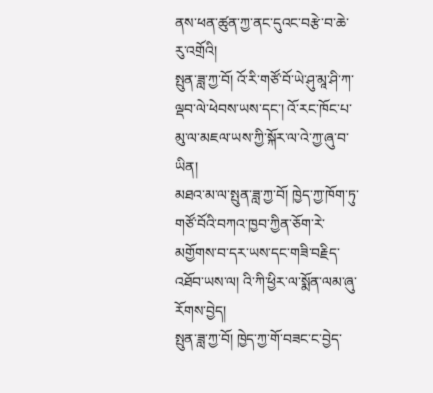ནས་ཕན་ཚུན་ཀྱ་ནང་དུའང་བརྩེ་བ་ཆེ་རུ་འགྲོའི།
སྤུན་ཟླ་ཀྱ་བོ། འོ་རི་གཙོ་བོ་ཡེ་ཤུ་མཱ་ཤི་ཀ་ལྡབ་ལེ་ཕེབས་ཡས་དང་། འོ་རང་ཁོང་པ་མུ་ལ་མཇལ་ཡས་ཀྱི་སྐོར་ལ་འེ་ཀྱ་ཞུ་བ་ཡིན།
མཐའ་མ་ལ་སྤུན་ཟླ་ཀྱ་བོ། ཁྱེད་ཀྱ་ཁོག་ཏུ་གཙོ་བོའི་བཀའ་ཁྱབ་ཀྱིན་ཅོག་རེ་མགྱོགས་བ་དར་ཡས་དང་གཟི་བརྗིད་འཐོབ་ཡས་ལ། འི་ཀི་ཕྱིར་ལ་སྨོན་ལམ་ཞུ་རོགས་བྱེད།
སྤུན་ཟླ་ཀྱ་བོ། ཁྱེད་ཀྱ་གོ་བཟང་ང་བྱེད་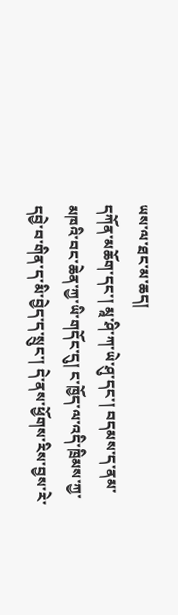ཡས་ལ་ཐང་མ་ཆད།
དཀོན་མཆོག་དང་། མཱ་ཤི་ཀ་ཡེ་ཤུ་དང་། བདམས་ད་ནམ་མཁའི་བང་ཆེན་ཀྱ་ཡི་གདོང་དུ། ང་ཁྱོད་ལ་འདི་ཁྲིམས་ཀྱ་དབྱེ་བ་གིན་ད་མི་བྱེད་ད་སྲུང་། དེ་ནས་ཕྱོགས་རིས་བྱས་རེ་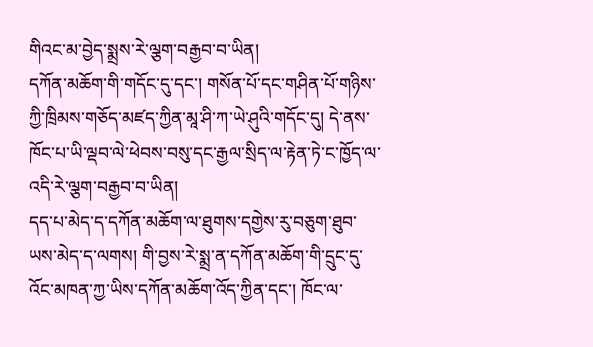གིའང་མ་བྱེད་སྨྲས་རེ་ལྕག་བརྒྱབ་བ་ཡིན།
དཀོན་མཆོག་གི་གདོང་དུ་དང་། གསོན་པོ་དང་གཤིན་པོ་གཉིས་ཀྱི་ཁྲིམས་གཅོད་མཛད་ཀྱིན་མཱ་ཤི་ཀ་ཡེ་ཤུའི་གདོང་དུ། དེ་ནས་ཁོང་པ་ཡི་ལྡབ་ལེ་ཕེབས་བསུ་དང་རྒྱལ་སྲིད་ལ་རྟེན་ཏེ་ང་ཁྱོད་ལ་འདི་རེ་ལྕག་བརྒྱབ་བ་ཡིན།
དད་པ་མེད་ད་དཀོན་མཆོག་ལ་ཐུགས་དགྱེས་རུ་བཅུག་ཐུབ་ཡས་མེད་ད་ལགས། གི་བྱས་རེ་སྨྲ་ན་དཀོན་མཆོག་གི་དྲུང་དུ་འོང་མཁན་ཀྱ་ཡིས་དཀོན་མཆོག་འོད་ཀྱིན་དང་། ཁོང་ལ་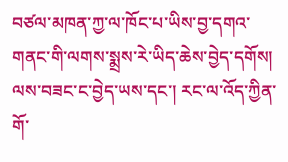བཙལ་མཁན་ཀྱ་ལ་ཁོང་པ་ཡིས་བྱ་དགའ་གནང་གི་ལགས་སྨྲས་རེ་ཡིད་ཆེས་བྱེད་དགོས།
ལས་བཟང་ང་བྱེད་ཡས་དང་། རང་ལ་འོད་ཀྱིན་གོ་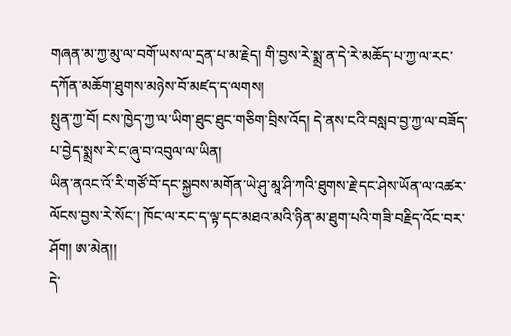གཞན་མ་ཀྱ་མུ་ལ་བགོ་ཡས་ལ་དྲན་པ་མ་རྗེད། གི་བྱས་རེ་སྨྲ་ན་དེ་རེ་མཆོད་པ་ཀྱ་ལ་རང་དཀོན་མཆོག་ཐུགས་མཉེས་བོ་མཛད་ད་ལགས།
སྤུན་ཀྱ་བོ། ངས་ཁྱེད་ཀྱ་ལ་ཡིག་ཐུང་ཐུང་གཅིག་བྲིས་འོད། དེ་ནས་ངའི་བསླབ་བྱ་ཀྱ་ལ་བཟོད་པ་བྱེད་སྨྲས་རེ་ང་ཞུ་བ་འབུལ་ལ་ཡིན།
ཡིན་ནའང་འོ་རི་གཙོ་བོ་དང་སྐྱབས་མགོན་ཡེ་ཤུ་མཱ་ཤི་ཀའི་ཐུགས་རྗེ་དང་ཤེས་ཡོན་ལ་འཚར་ལོངས་བྱས་རེ་སོང་། ཁོང་ལ་རང་ད་ལྟ་དང་མཐའ་མའི་ཉིན་མ་ཐུག་པའི་གཟི་བརྗིད་འོང་བར་ཤོག། ཨ་མེན།།
དེ་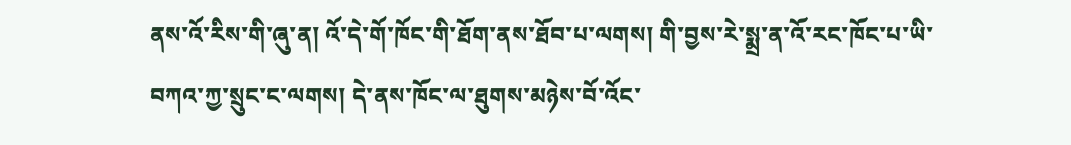ནས་འོ་རིས་གི་ཞུ་ན། འོ་དེ་གོ་ཁོང་གི་ཐོག་ནས་ཐོབ་པ་ལགས། གི་བྱས་རེ་སྨྲ་ན་འོ་རང་ཁོང་པ་ཡི་བཀའ་ཀྱ་སྲུང་ང་ལགས། དེ་ནས་ཁོང་ལ་ཐུགས་མཉེས་བོ་འོང་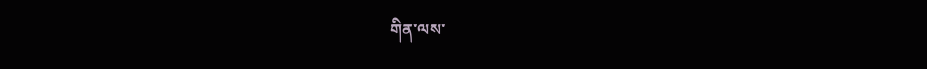གིན་ལས་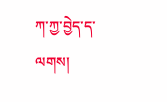ཀ་ཀྱ་བྱེད་ད་ལགས།